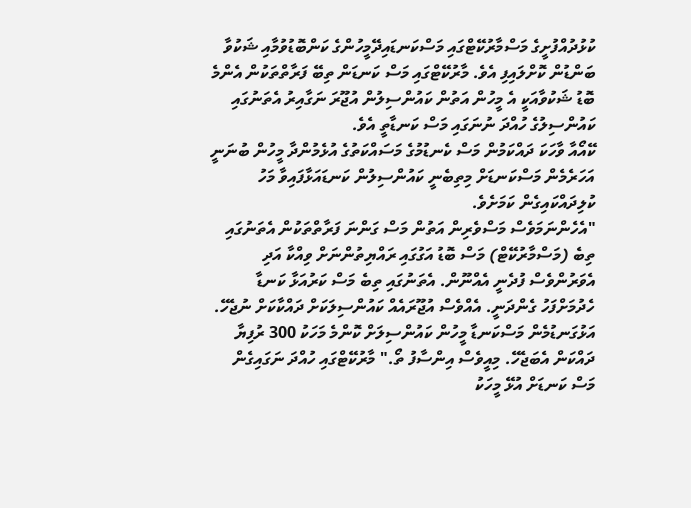ކުޅުދުއްފުށީގެ މަސްމާރުކޭޓްގައި މަސްކަނޑައިދޭމީހުންގެ ކަންބޮޑުވުމާއި ޝަކުވާ ބަންޑުން ކޮށްލައިފި އެވެ. މާރުކޭޓްގައި މަސް ކަނޑަން ތިބޭ ފަރާތްތަކުން އެންމެ ބޮޑު ޝަކުވާއަކީ އެ މީހުން އަތުން ކައުންސިލުން އުޖޫރަ ނަގާއިރު އެތަނުގައި ކައުންސިލުގެ ހުއްދަ ނުނަގައި މަސް ކަނޑާތީ އެވެ.
ކޭއޯއާ ވާހަކަ ދައްކަމުން މަސް ކެނޑުމުގެ މަސައްކަތުގެ އުޅެމުންދާ މީހުން ބުނަނީ އަހަރެމެން މަސްކަނޑަށް މިތިބެނީ ކައުންސިލުން ކަނޑައަޅާފައިވާ މަހު ކުލިދައްކައިގެން ކަމަށެވެ.
"އެހެންނަމަވެސް މަސްވެރިން އަތުން މަސް ގަންނަ ފަރާތްތަކުން އެތަނުގައި ތިބެ (މަސްމާރުކޭޓް) މަސް ބޮޑު އަގުގައި ރައްޔިތުންނަށް ވިއްކާ އަދި އެވަރުންވެސް ފުދެނީ އެއްނޫން. އެތަނުގައި ތިބެ މަސް ކަރުއަޅާ ކަނޑާ ހެދުމަށްފަހު ގެންދަނީ. އެއްވެސް އުޖޫރައެއް ކައުންސިލަކަށް ދައްކާކަށް ނުޖެހޭ. އަޅުގަނޑުމެން މަސްކަނޑާ މީހުން ކައުންސިލަށް ކޮންމެ މަހަކު 300 ރުފިޔާ ދައްކަން އެބަޖެހޭ. މިއީވެސް އިންސާފު ތޯ." މާރުކޭޓްގައި ހުއްދަ ނަގައިގެން މަސް ކަނޑަށް އުޅޭ މީހަކު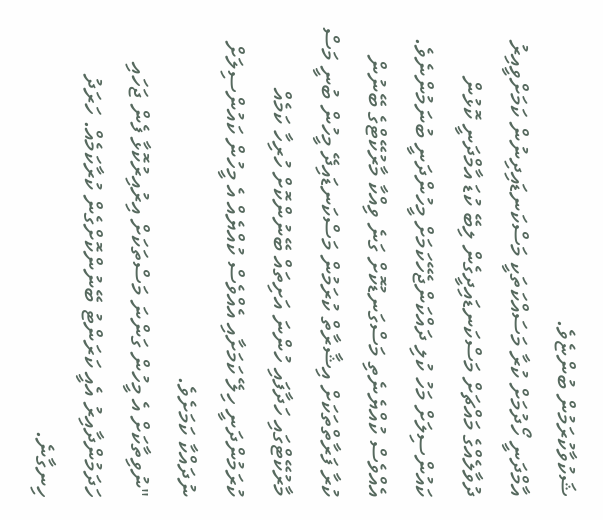ޝަކުވާކުރަމުން ބުންޏެވެ.
އާމްދަނީ ހޯދުމަށް ކުރާ މަސައްކަތަކީ މަސްކަނޑައިދިނުން ކަމަށްވީއިރު ދުވާލެއްގެ މައްޗަށް މަސްކަނޑައިދީގެން ލިބޭ ކުޑަ އާމްދަނީ ކޮޅުން ކައުންސިލަށް މަހު ކުލި ދައްކަންޖެހޭކަމަށް މީހުންދަނީ ބުނަމުންނެވެ.
އެއްވެސް ކުއްޔެނެތި މަސްގަނޑުކޮށް ގަނެ ވިއްކާ މާރުކޭޓްގެ ބޭނުން ކުރާ ފަރާތްތަކަށް އިޝާރާތް ކުރަމުން މަސްކަނޑައިދޭ މީހުން ބުނީ މަސް މާރުކޭޓްގައި ހަދާފައި ހުންނަ އަށިތައް ބޭނުންކޮށް ހުރިހާ ކަމެއް ކުރަމުންދަނީ ހިލޭ ކަމަށާއި އެއްވެސް ކުއްޔެއް އެ މީހުން ކައުންސިލަށް ނުދައްކާ ކަމަށެވެ.
"ނުވިތާކަށް އެ މީހުން ގަންނަ މަސްތަކަށް އިރުއިރުކޮޅާ ފެން ޖަހައި ހަދަމުންދާއިރު އެއީ ކަރަންޓު ބޭނުންކޮށްގެން ކުރާކަމެއް. ހަރަދު ހިނގާނެ.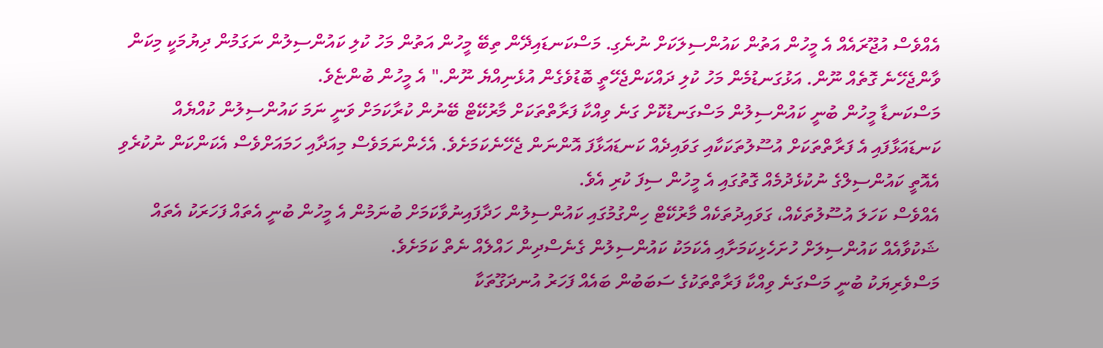އެއްވެސް އުޖޫރައެއް އެ މީހުން އަތުން ކައުންސިލަކަށް ނުނެގި. މަސްކަނޑައިދޭން ތިބޭ މީހުން އަތުން މަހު ކުލި ކައުންސިލުން ނަގަމުން ދިޔުމަކީ މިކަން ވާންޖެހޭނެ ގޮތެއް ނޫން. އަޅުގަނޑުމެން މަހު ކުލި ދައްކަންޖެހޭތީ ބޮޑުވެގެން އުޅެނިއްޔެ ނޫން." އެ މީހުން ބުންޏެވެ.
މަސްކަނޑާ މީހުން ބުނީ ކައުންސިލުން މަސްގަނޑުކޮށް ގަނެ ވިއްކާ ފަރާތްތަކަށް މާރުކޭޓް ބޭނުން ކުރާކަމަށް ވަނީ ނަމަ ކައުންސިލުން ކުއްޔެއް ކަނޑައަޅާފައި އެ ފަރާތްތަކަށް އުސޫލުތަކަކާއި ގަވައިދެއް ކަނޑައަޅާފަ އޮންނަން ޖެހޭނެކަމަށެވެ. އެހެންނަމަވެސް މިއަދާއި ހަމައަށްވެސް އެކަންކަން ނުކުރެވި އެއޮތީ ކައުންސިލްގެ ނުކުޅެދުމެއް ގޮތުގައި އެ މީހުން ސިފަ ކުރި އެވެ.
އެއްވެސް ކަހަލަ އުސޫލުތަކެއް، ގަވައިދުތަކެއް މާރުކޭޓް ހިންގުމުގައި ކައުންސިލުން ހަދާފައިނުވާކަމަށް ބުނަމުން އެ މީހުން ބުނީ އެތައް ފަހަރަކު އެތައް ޝަކުވާއެއް ކައުންސިލަށް ހުށަހެޅިކަމަށާއި އެކަމަކު ކައުންސިލުން ގެނެސްދިން ހައްލެއް ނެތް ކަމަށެވެ.
މަސްވެރިޔަކު ބުނީ މަސްގަނެ ވިއްކާ ފަރާތްތަކުގެ ސަބަބުން ބައެއް ފަހަރު އުނދަގޫތަކާ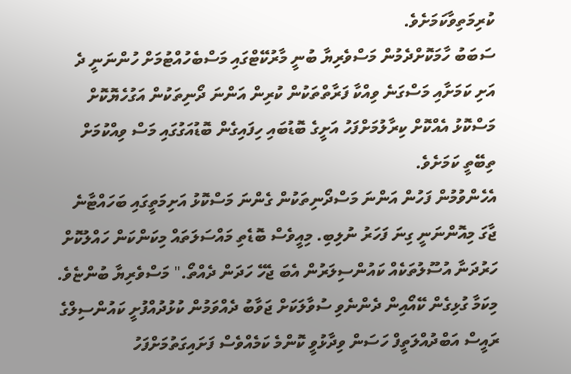ކުރިމަތިވާކަމަށެވެ.
ސަބަބު ހާމަކޮށްދެމުން މަސްވެރިޔާ ބުނީ މާރުކޭޓްގައި މަސްބެހުއްޓުމަށް ހުންނަނީ ދެ އަށި ކަމަށާއި މަސްގަނެ ވިއްކާ ފަރާތްތަކުން ކުރިން އަންނަ ދޯނިތަކުން އަގުހެޔޮކޮށް މަސްކޮޅު އެއްކޮށް ކިރާލުމަށްފަހު އަށީގެ ބޮޑުބައި ހިފައިގެން ބޮޑުއަގުގައި މަސް ވިއްކުމަށް ތިބޭތީ ކަމަށެވެ.
އެހެންވުމުން ފަހުން އަންނަ މަސްދޯނިތަކުން ގެންނަ މަސްކޮޅު އަށިމަތީގައި ބަހައްޓާނެ ޖާގަ މިއޮންނަނީ ގިނަ ފަހަރު ނުލިބި. މިއީވެސް ބޮޑެތި މައްސަލަތައް މިކަންކަން ހައްލުކޮށް ހަރުދަނާ އުސޫލުތަކެއް ކައުންސިލަރުން އެބަ ޖެހޭ ހަދަން ދެއްތޯ." މަސްވެރިޔާ ބުންޏެވެ.
މިކަމާ ގުޅިގެން ކޭއޯއިން ދެންނެވި ސުވާލަކަށް ޖަވާބު ދެއްވަމުން ކުޅުދުއްފުށީ ކައުންސިލްގެ ރައީސް އަބްދުއްލަތީފް ހަސަން ވިދާޅުވީ ކޮންމެ ކަމެއްވެސް ފަށައިގަތުމަށްފަހު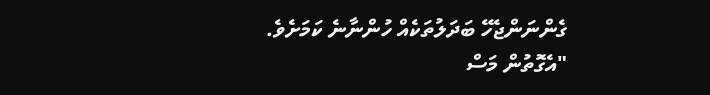ގެންނަންޖެހޭ ބަދަލުތަކެއް ހުންނާނެ ކަމަށެވެ.
"އެގޮތުން މަސް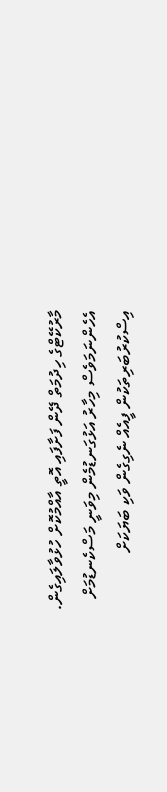މާރުކޭޓްގެ ހިދުމަތް ދޭން ފަށާފައި އޮތީ އާއްމުކޮށް ހުޅުވާލައިގެން. އެހެންނަމަވެސް މިހާރު އަޅުގަނޑުމެން މިވަނީ މަސްކެނޑުމަށް އިސްކުރުބަރިތަކުން ފީއެއް ނެގިގެން ވަކި ބަޔަކަށް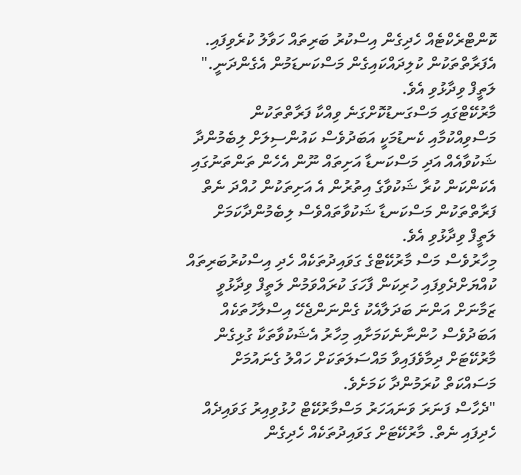ކޮންޓްރެކްޓެއް ހެދިގެން އިސްކުރު ބަރިތައް ހަވާލު ކުރެވިފައި. އެފަރާތްތަކުން ކުލިދައްކައިގެން މަސްކަނޑަމުން އެގެންދަނީ." ލަތީފް ވިދާޅުވި އެވެ.
މާރުކޭޓްގައި މަސްގަނޑުކޮށްގަނެ ވިއްކާ ފަރާތްތަކުން މަސްވިއްކުމާއި ކެނޑުމަކީ އަބަދުވެސް ކައުންސިލަށް ލިބެމުންދާ ޝަކުވާއެއް އަދި މަސްކަނޑާ އަށިތައް ނޫން އެހެން ތަންތަނުގައި އެކަންކަން ކުރާ ޝަކުވާގެ އިތުރުން އެ އަށިތަކުން ހުއްދަ ނެތް ފަރާތްތަކުން މަސްކަނޑާ ޝަކުވާތައްވެސް ލިބެމުންދާކަމަށް ލަތީފް ވިދާޅުވި އެވެ.
މިހާރުވެސް މަސް މާރުކޭޓްގެ ގަވައިދުތަކެއް ހެދި އިސްކުރުބަރިތައް ކުއްޔަށްދެވިފައި ހުރިކަން ފާހަގަ ކުރައްވަމުން ލަތީފް ވިދާޅުވީ ޒަމާނަށް އަންނަ ބަދަލާއެކު ގެންނަންޖެހޭ އިސްލާހުތަކެއް އަބަދުވެސް ހުންނާނެކަމަށާއި މިހާރު އެޝަކުވާތަކާ ގުޅިގެން މާރުކޭޓަށް ދިމާވެފައިވާ މައްސަލަތަކަށް ހައްލު ގެނައުމަށް މަސައްކަތް ކުރަމުންދާ ކަމަށެވެ.
"ދެހާސް ފަނަރަ ވަނައަހަރު މަސްމާރުކޭޓް ހުޅުވިއިރު ގަވައިދެއް ހެދިފައި ނެތް. މާރުކޭޓަށް ގަވައިދުތަކެއް ހެދިގެން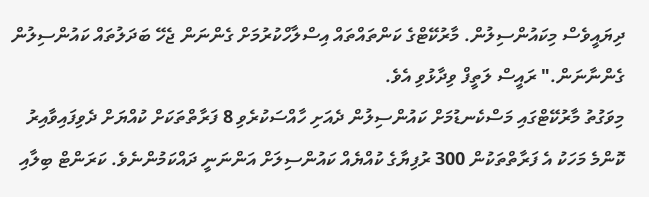ދިޔައީވެސް މިކައުންސިލުން. މާރުކޭޓްގެ ކަންތައްތައް އިސްލާހްކުރުމަށް ގެންނަން ޖެހޭ ބަދަލުތައް ކައުންސިލުން ގެންނާނަން." ރައީސް ލަތީފް ވިދާޅުވި އެވެ.
މިވަގުތު މާރުކޭޓްގައި މަސްކެނޑުމަށް ކައުންސިލުން ދެއަށި ހާއްސަކުރެވި 8 ފަރާތްތަކަށް ކުއްޔަށް ދެވިފައިވާއިރު ކޮންމެ މަހަކު އެ ފަރާތްތަކުން 300 ރުފިޔާގެ ކުއްޔެއް ކައުންސިލަށް އަންނަނީ ދައްކަމުންނެވެ. ކަރަންޓް ބިލާއި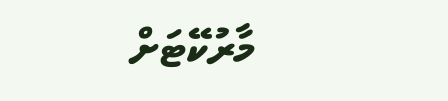މާރުކޭޓަށް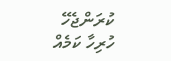ކުރަންޖެހޭ ހުރިހާ ކަމެއް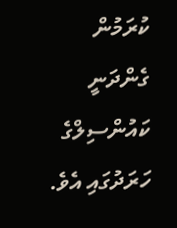ކުރަމުން ގެންދަނީ ކައުންސިލްގެ ހަރަދުގައި އެވެ.